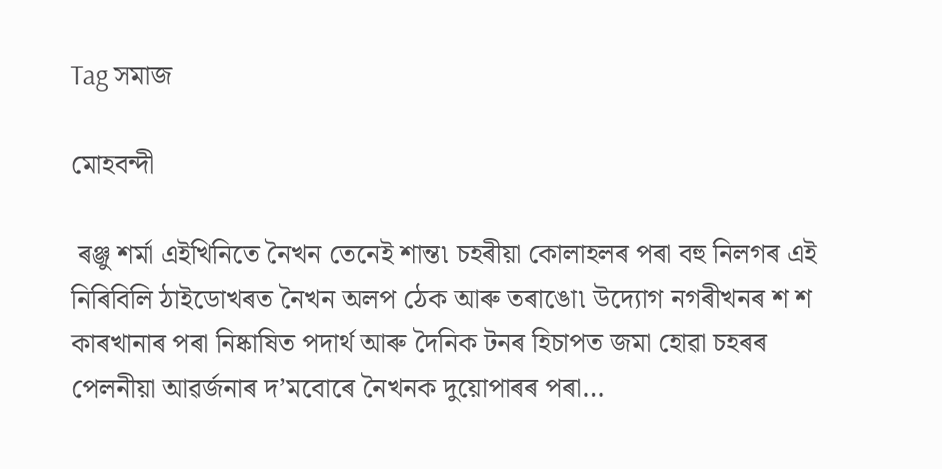Tag সমাজ

মোহবন্দী

 ৰঞ্জু শৰ্মা এইখিনিতে নৈখন তেনেই শান্ত৷ চহৰীয়া কোলাহলৰ পৰা বহু নিলগৰ এই নিৰিবিলি ঠাইডোখৰত নৈখন অলপ ঠেক আৰু তৰাঙো৷ উদ্যোগ নগৰীখনৰ শ শ কাৰখানাৰ পৰা নিষ্কাষিত পদাৰ্থ আৰু দৈনিক টনৰ হিচাপত জমা হোৱা চহৰৰ পেলনীয়া আৱৰ্জনাৰ দ’মবোৰে নৈখনক দুয়োপাৰৰ পৰা…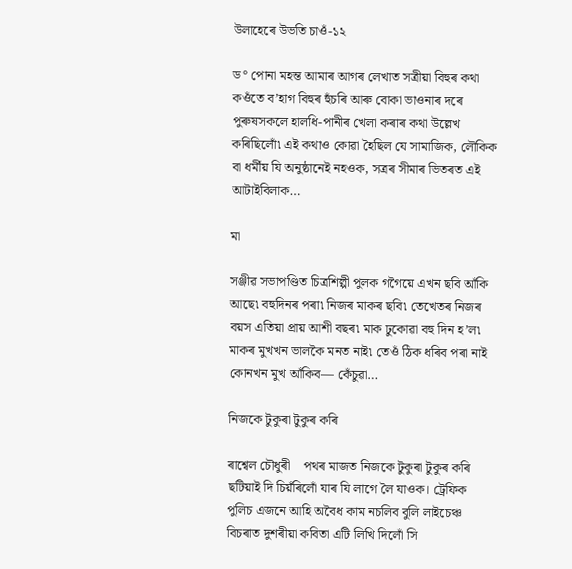উলাহেৰে উভতি চাওঁ-১২

ড° পোনা মহন্ত আমাৰ আগৰ লেখাত সত্ৰীয়া বিহুৰ কথা কওঁতে ব’হাগ বিহুৰ হুঁচৰি আৰু বোকা ভাওনাৰ দৰে পুৰুষসকলে হালধি-পানীৰ খেলা কৰাৰ কথা উল্লেখ কৰিছিলোঁ৷ এই কথাও কোৱা হৈছিল যে সামাজিক, লৌকিক বা ধৰ্মীয় যি অনুষ্ঠানেই নহওক, সত্ৰৰ সীমাৰ ভিতৰত এই আটাইবিলাক…

মা

সঞ্জীৱ সভাপণ্ডিত চিত্ৰশিল্পী পুলক গগৈয়ে এখন ছবি আঁকি আছে৷ বহুদিনৰ পৰা৷ নিজৰ মাকৰ ছবি৷ তেখেতৰ নিজৰ বয়স এতিয়া প্ৰায় আশী বছৰ৷ মাক ঢুকোৱা বহু দিন হ’ল৷ মাকৰ মুখখন ভালকৈ মনত নাই৷ তেওঁ ঠিক ধৰিব পৰা নাই কোনখন মুখ আঁকিব— কেঁচুৱা…

নিজকে টুকুৰা টুকুৰ কৰি

ৰাশ্বেল চৌধুৰী    পথৰ মাজত নিজকে টুকুৰা টুকুৰ কৰি ছটিয়াই দি চিয়ঁৰিলোঁ যাৰ যি লাগে লৈ যাওক। ট্ৰেফিক পুলিচ এজনে আহি অবৈধ কাম নচলিব বুলি লাইচেঞ্চ বিচৰাত দুশৰীয়া কবিতা এটি লিখি দিলোঁ সি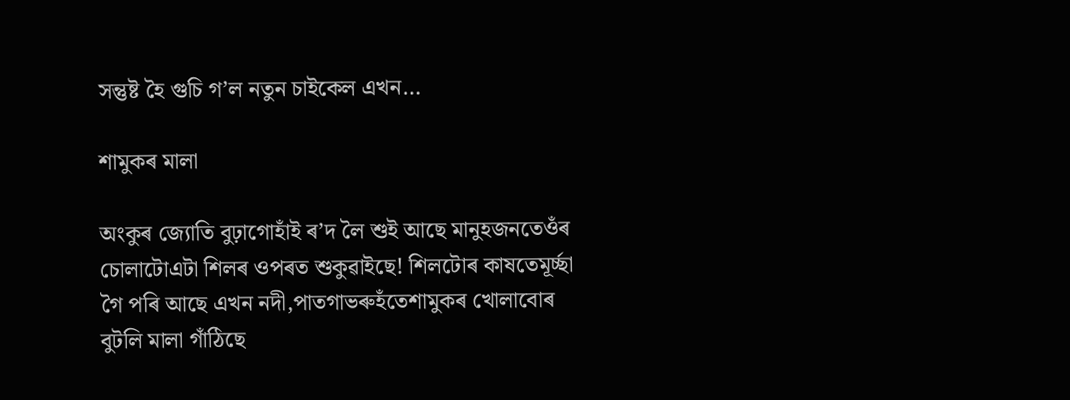সন্তুষ্ট হৈ গুচি গ’ল নতুন চাইকেল এখন…

শামুকৰ মালা

অংকুৰ জ্যোতি বুঢ়াগোহাঁই ৰ’দ লৈ শুই আছে মানুহজনতেওঁৰ চোলাটোএটা শিলৰ ওপৰত শুকুৱাইছে! শিলটোৰ কাষতেমূৰ্চ্ছা গৈ পৰি আছে এখন নদী,পাতগাভৰুহঁতেশামুকৰ খোলাবোৰ বুটলি মালা গাঁঠিছে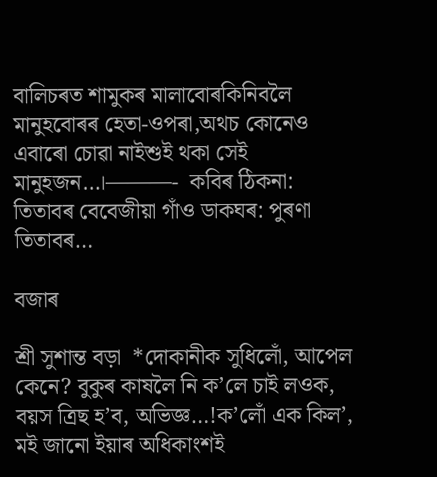বালিচৰত শামুকৰ মালাবোৰকিনিবলৈ মানুহবোৰৰ হেতা-ওপৰা,অথচ কোনেও এবাৰো চোৱা নাইশুই থকা সেই মানুহজন…।———-  কবিৰ ঠিকনা:  তিতাবৰ বেবেজীয়া গাঁও ডাকঘৰ: পুৰণা তিতাবৰ…

বজাৰ

শ্ৰী সুশান্ত বড়া  *দোকানীক সুধিলোঁ, আপেল কেনে? বুকুৰ কাষলৈ নি ক’লে চাই লওক,  বয়স ত্ৰিছ হ’ব, অভিজ্ঞ…!ক’লোঁ এক কিল’, মই জানো ইয়াৰ অধিকাংশই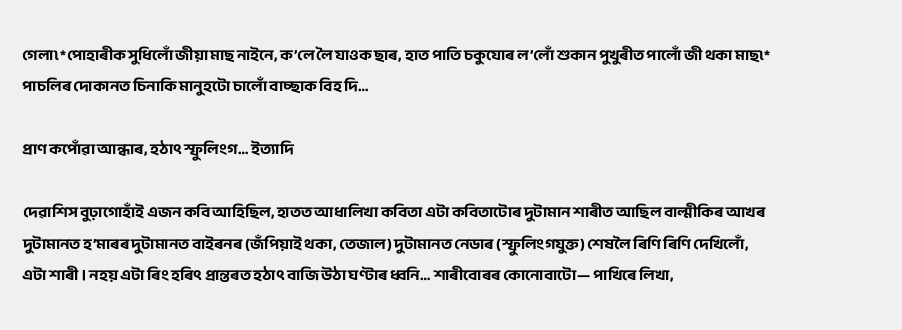গেলা৷ *পোহাৰীক সুধিলোঁ জীয়া মাছ নাইনে, ক’লে লৈ যাওক ছাৰ, হাত পাতি চকুযোৰ ল’লোঁ শুকান পুখুৰীত পালোঁ জী থকা মাছ৷* পাচলিৰ দোকানত চিনাকি মানুহটো চালোঁ বাচ্ছাক বিহ দি…

প্রাণ কপোঁৱা আন্ধাৰ, হঠাৎ স্ফুলিংগ… ইত্যাদি

দেৱাশিস বুঢ়াগোহাঁই এজন কবি আহিছিল, হাতত আধালিখা কবিতা এটা কবিতাটোৰ দুটামান শাৰীত আছিল বাল্মীকিৰ আখৰ দুটামানত হ’মাৰৰ দুটামানত বাইৰনৰ (জঁপিয়াই থকা, তেজাল) দুটামানত নেডাৰ (স্ফুলিংগযুক্ত) শেষলৈ ৰিণি ৰিণি দেখিলোঁ, এটা শাৰী। নহয় এটা ৰিং হৰিৎ প্রান্তৰত হঠাৎ বাজি উঠা ঘণ্টাৰ ধ্বনি… শাৰীবোৰৰ কোনোবাটো— পাখিৰে লিখা,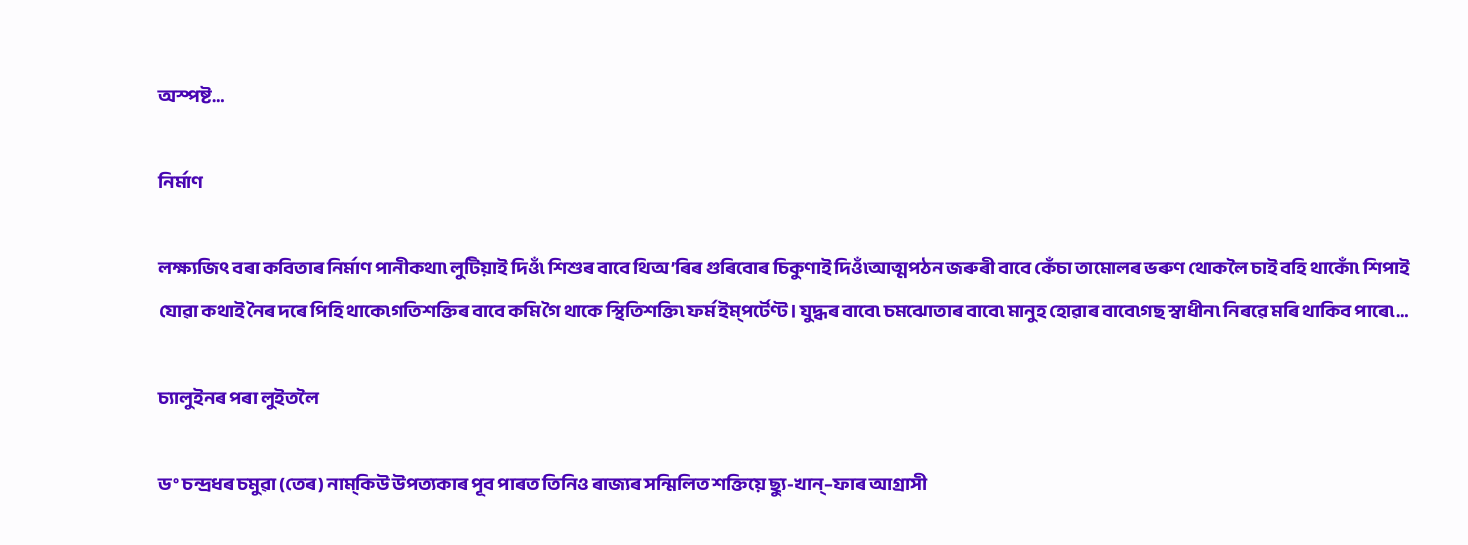অস্পষ্ট…

নিৰ্মাণ

লক্ষ্যজিৎ বৰা কবিতাৰ নিৰ্মাণ পানীকথা৷ লুটিয়াই দিওঁ৷ শিশুৰ বাবে থিঅ’ৰিৰ গুৰিবোৰ চিকুণাই দিওঁ৷আত্মপঠন জৰুৰী বাবে কেঁচা তামোলৰ ভৰুণ থোকলৈ চাই বহি থাকোঁ৷ শিপাই যোৱা কথাই নৈৰ দৰে পিহি থাকে৷গতিশক্তিৰ বাবে কমি গৈ থাকে স্থিতিশক্তি৷ ফৰ্ম ইম্‌পৰ্টেণ্ট। যুদ্ধৰ বাবে৷ চমঝোতাৰ বাবে৷ মানুহ হোৱাৰ বাবে৷গছ স্বাধীন৷ নিৰৱে মৰি থাকিব পাৰে৷…

চ্যালুইনৰ পৰা লুইতলৈ

ড° চন্দ্ৰধৰ চমুৱা (তেৰ) নাম্‌কিউ উপত্যকাৰ পূব পাৰত তিনিও ৰাজ্যৰ সন্মিলিত শক্তিয়ে ছ্যু-খান্‌–ফাৰ আগ্ৰাসী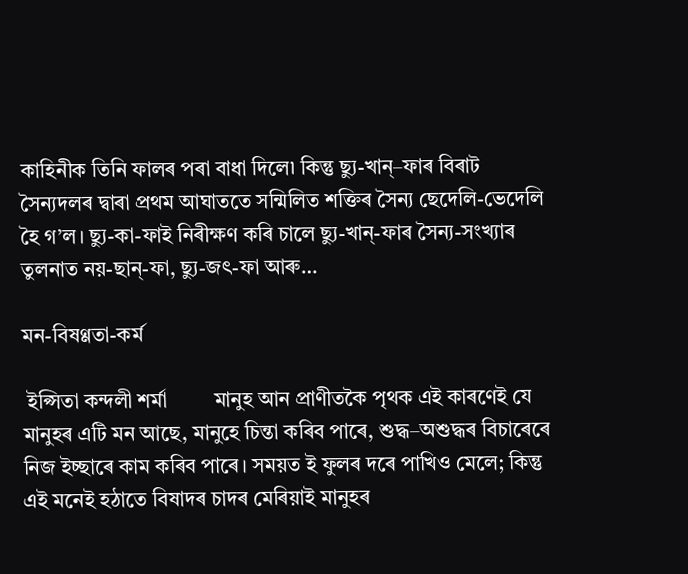কাহিনীক তিনি ফালৰ পৰা বাধা দিলে৷ কিন্তু ছ্যু-খান্‌–ফাৰ বিৰাট  সৈন্যদলৰ দ্বাৰা প্ৰথম আঘাততে সন্মিলিত শক্তিৰ সৈন্য ছেদেলি-ভেদেলি হৈ গ’ল। ছ্যু-কা-ফাই নিৰীক্ষণ কৰি চালে ছ্যু-খান্‌-ফাৰ সৈন্য-সংখ্যাৰ তুলনাত নয়-ছান্‌-ফা, ছ্যু-জৎ-ফা আৰু…

মন-বিষণ্ণতা-কৰ্ম

 ইপ্সিতা কন্দলী শৰ্মা         মানুহ আন প্ৰাণীতকৈ পৃথক এই কাৰণেই যে মানুহৰ এটি মন আছে, মানুহে চিন্তা কৰিব পাৰে, শুদ্ধ–অশুদ্ধৰ বিচাৰেৰে নিজ ইচ্ছাৰে কাম কৰিব পাৰে। সময়ত ই ফুলৰ দৰে পাখিও মেলে; কিন্তু এই মনেই হঠাতে বিষাদৰ চাদৰ মেৰিয়াই মানুহৰ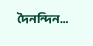দৈনন্দিন…